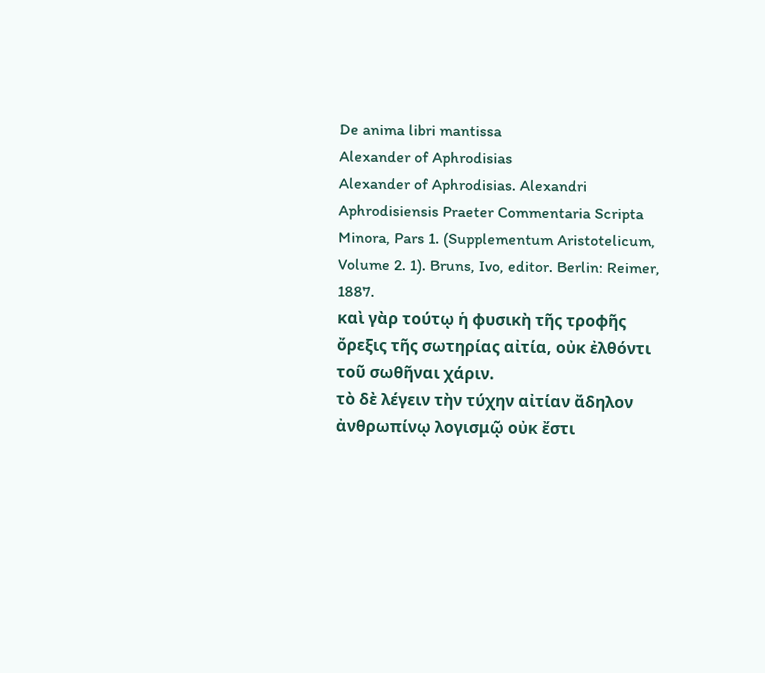De anima libri mantissa
Alexander of Aphrodisias
Alexander of Aphrodisias. Alexandri Aphrodisiensis Praeter Commentaria Scripta Minora, Pars 1. (Supplementum Aristotelicum, Volume 2. 1). Bruns, Ivo, editor. Berlin: Reimer, 1887.
καὶ γὰρ τούτῳ ἡ φυσικὴ τῆς τροφῆς ὄρεξις τῆς σωτηρίας αἰτία, οὐκ ἐλθόντι τοῦ σωθῆναι χάριν.
τὸ δὲ λέγειν τὴν τύχην αἰτίαν ἄδηλον ἀνθρωπίνῳ λογισμῷ οὐκ ἔστι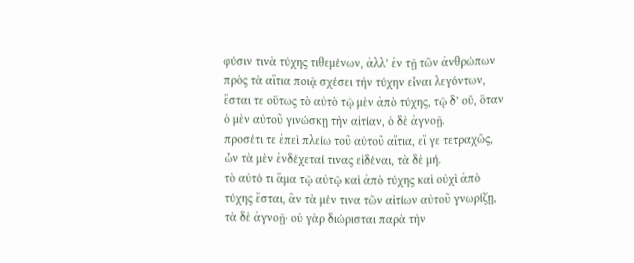φύσιν τινὰ τύχης τιθεμένων, ἀλλ’ ἐν τῇ τῶν ἀνθρώπων πρὸς τὰ αἴτια ποιᾷ σχέσει τὴν τύχην εἶναι λεγόντων, ἔσται τε οὕτως τὸ αὐτὸ τῷ μὲν ἀπὸ τύχης, τῷ δ’ οὔ, ὅταν ὁ μὲν αὐτοῦ γινώσκῃ τὴν αἰτίαν, ὁ δὲ ἀγνοῇ.
προσέτι τε ἐπεὶ πλείω τοῦ αὐτοῦ αἴτια, εἴ γε τετραχῶς, ὧν τὰ μὲν ἐνδέχεταί τινας εἰδέναι, τὰ δὲ μή.
τὸ αὐτό τι ἅμα τῷ αὐτῷ καὶ ἀπὸ τύχης καὶ οὐχὶ ἀπὸ τύχης ἔσται, ἂν τὰ μέν τινα τῶν αἰτίων αὐτοῦ γνωρίζῃ, τὰ δὲ ἀγνοῇ· οὐ γὰρ διώρισται παρὰ τὴν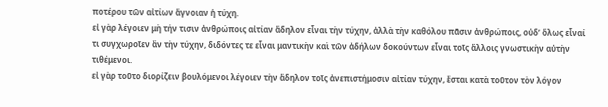ποτέρου τῶν αἰτίων ἄγνοιαν ἡ τύχη.
εἰ γὰρ λέγοιεν μὴ τήν τισιν ἀνθρώποις αἰτίαν ἄδηλον εἶναι τὴν τύχην, ἀλλὰ τὴν καθόλου πᾶσιν ἀνθρώποις, οὐδ’ ὅλως εἶναί τι συγχωροῖεν ἂν τὴν τύχην, διδόντες τε εἶναι μαντικὴν καὶ τῶν ἀδήλων δοκούντων εἶναι τοῖς ἄλλοις γνωστικὴν αὐτὴν τιθέμενοι.
εἰ γὰρ τοῦτο διορίζειν βουλόμενοι λέγοιεν τὴν ἄδηλον τοῖς ἀνεπιστήμοσιν αἰτίαν τύχην, ἔσται κατὰ τοῦτον τὸν λόγον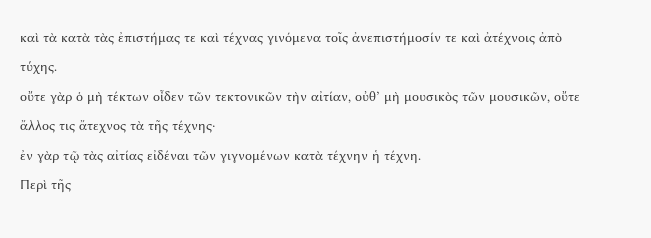καὶ τὰ κατὰ τὰς ἐπιστήμας τε καὶ τέχνας γινόμενα τοῖς ἀνεπιστήμοσίν τε καὶ ἀτέχνοις ἀπὸ τύχης.
οὔτε γὰρ ὁ μὴ τέκτων οἶδεν τῶν τεκτονικῶν τὴν αἰτίαν, οὐθ’ μὴ μουσικὸς τῶν μουσικῶν, οὔτε ἄλλος τις ἄτεχνος τὰ τῆς τέχνης·
ἐν γὰρ τῷ τὰς αἰτίας εἰδέναι τῶν γιγνομένων κατὰ τέχνην ἡ τέχνη.
Περὶ τῆς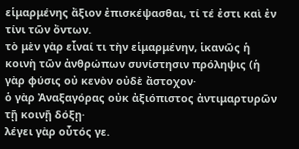εἱμαρμένης ἄξιον ἐπισκέψασθαι, τί τέ ἐστι καὶ ἐν τίνι τῶν ὄντων.
τὸ μὲν γὰρ εἶναί τι τὴν εἱμαρμένην, ἱκανῶς ἡ κοινὴ τῶν ἀνθρώπων συνίστησιν πρόληψις (ἡ γὰρ φύσις οὐ κενὸν οὐδὲ ἄστοχον·
ὁ γὰρ Ἀναξαγόρας οὐκ ἀξιόπιστος ἀντιμαρτυρῶν τῇ κοινῇ δόξῃ·
λέγει γὰρ οὗτός γε.